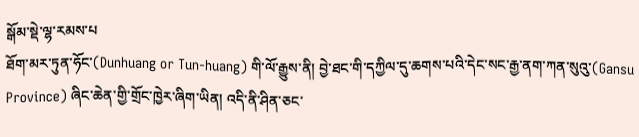སྒོམ་སྡེ་ལྷ་རམས་པ
ཐོག་མར་ཏུན་ཧོང་(Dunhuang or Tun-huang) གི་ལོ་རྒྱུས་ནི། བྱེ་ཐང་གི་དཀྱིལ་དུ་ཆགས་པའི་དེང་སང་རྒྱ་ནག་ཀན་སུའུ་(Gansu Province) ཞིང་ཆེན་གྱི་གྲོང་ཁྱེར་ཞིག་ཡིན། འདི་ནི་ཤིན་ཅང་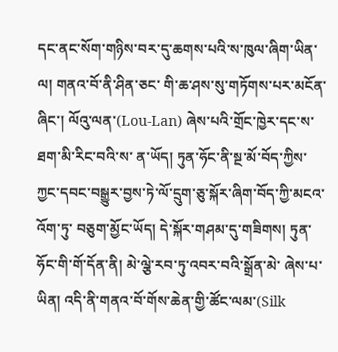དང་ནང་སོག་གཉིས་བར་དུ་ཆགས་པའི་ས་ཁུལ་ཞིག་ཡིན་ལ། གནའ་བོ་ནི་ཤིན་ཅང་ གི་ཆ་ཤས་སུ་གཏོགས་པར་མངོན་ཞིང་། ལོའུ་ལན་(Lou-Lan) ཞེས་པའི་གྲོང་ཁྱེར་དང་ས་ཐག་མི་རིང་བའི་ས་ ན་ཡོད། ཏུན་ཧོང་ནི་སྔ་མོ་བོད་ཀྱིས་ཀྱང་དབང་བསྒྱུར་བྱས་ཏེ་ལོ་དྲུག་ཅུ་སྐོར་ཞིག་བོད་ཀྱི་མངའ་འོག་ཏུ་ བཅུག་མྱོང་ཡོད། དེ་སྐོར་གཤམ་དུ་གཟིགས། ཏུན་ཧོང་གི་གོ་དོན་ནི། མེ་ལྕེ་རབ་ཏུ་འབར་བའི་སྒྲོན་མེ་ ཞེས་པ་ཡིན། འདི་ནི་གནའ་བོ་གོས་ཆེན་གྱི་ཚོང་ལམ་(Silk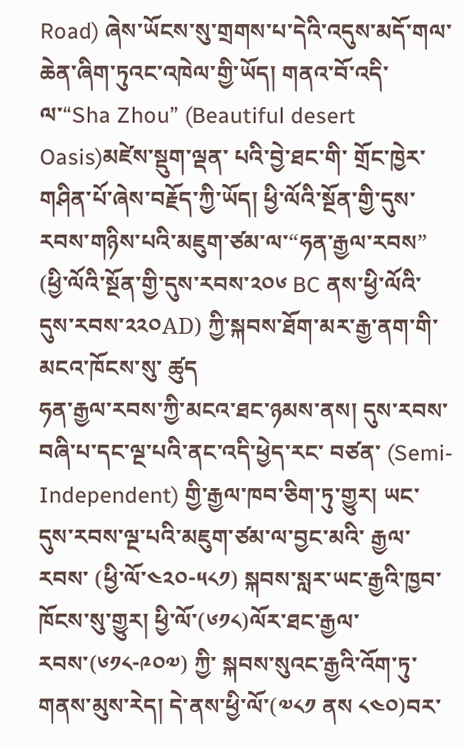Road) ཞེས་ཡོངས་སུ་གྲགས་པ་དེའི་འདུས་མདོ་གལ་ ཆེན་ཞིག་ཏུའང་འཁེལ་གྱི་ཡོད། གནའ་བོ་འདི་ལ་“Sha Zhou” (Beautiful desert Oasis)མཛེས་སྡུག་ལྡན་ པའི་བྱེ་ཐང་གི་ གྲོང་ཁྱེར་གཤིན་པོ་ཞེས་བརྗོད་ཀྱི་ཡོད། ཕྱི་ལོའི་སྔོན་གྱི་དུས་རབས་གཉིས་པའི་མཇུག་ཙམ་ལ་“ཧན་རྒྱལ་རབས” (ཕྱི་ལོའི་སྔོན་གྱི་དུས་རབས་༢༠༦ BC ནས་ཕྱི་ལོའི་དུས་རབས་༢༢༠AD) ཀྱི་སྐབས་ཐོག་མར་རྒྱ་ནག་གི་མངའ་ཁོངས་སུ་ ཚུད
ཧན་རྒྱལ་རབས་ཀྱི་མངའ་ཐང་ཉམས་ནས། དུས་རབས་བཞི་པ་དང་ལྔ་པའི་ནང་འདི་ཕྱེད་རང་ བཙན་ (Semi-Independent) གྱི་རྒྱལ་ཁབ་ཅིག་ཏུ་གྱུར། ཡང་དུས་རབས་ལྔ་པའི་མཇུག་ཙམ་ལ་བྱང་མའི་ རྒྱལ་རབས་ (ཕྱི་ལོ་༤༢༠-༥༨༡) སྐབས་སླར་ཡང་རྒྱའི་ཁྱབ་ཁོངས་སུ་གྱུར། ཕྱི་ལོ་(༦༡༨)ལོར་ཐང་རྒྱལ་རབས་(༦༡༨-༩༠༧) ཀྱི་ སྐབས་སུའང་རྒྱའི་འོག་ཏུ་གནས་མུས་རེད། དེ་ནས་ཕྱི་ལོ་(༧༨༡ ནས ༨༤༠)བར་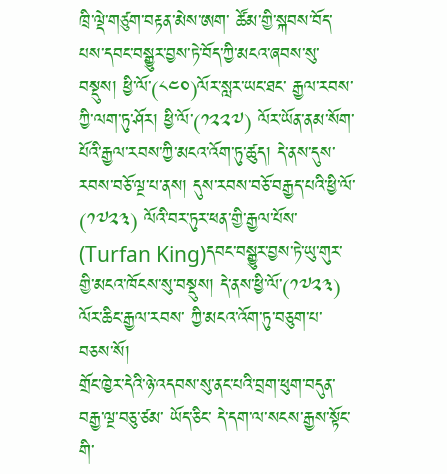ཁྲི་ལྡེ་གཙུག་བརྟན་མེས་ཨག་ ཚོམ་གྱི་སྐབས་བོད་པས་དབང་བསྒྱུར་བྱས་ཏེ་བོད་ཀྱི་མངའ་ཞབས་སུ་ བསྡུས། ཕྱི་ལོ་(༨༤༠)ལོར་སླར་ཡང་ཐང་ རྒྱལ་རབས་ཀྱི་ལག་ཏུ་ཤོར། ཕྱི་ལོ་(༡༢༢༧) ལོར་ཡོན་ནམ་སོག་པོའི་རྒྱལ་རབས་ཀྱི་མངའ་འོག་ཏུ་ཚུད། དེ་ནས་དུས་རབས་བཅོ་ལྔ་པ་ནས། དུས་རབས་བཅོ་བརྒྱད་པའི་ཕྱི་ལོ་ (༡༧༢༣) ལོའི་བར་ཏུར་ཕན་གྱི་རྒྱལ་པོས་
(Turfan King)དབང་བསྒྱུར་བྱས་ཏེ་ཡུ་གུར་གྱི་མངའ་ཁོངས་སུ་བསྡུས། དེ་ནས་ཕྱི་ལོ་(༡༧༢༣) ལོར་ཆིང་རྒྱལ་རབས་ ཀྱི་མངའ་འོག་ཏུ་བཅུག་པ་བཅས་སོ།
གྲོང་ཁྱེར་དེའི་ཉེ་འདབས་སུ་ནང་པའི་བྲག་ཕུག་བདུན་བརྒྱ་ལྔ་བཅུ་ཙམ་ ཡོད་ཅིང་ དེ་དག་ལ་སངས་རྒྱས་སྟོང་གི་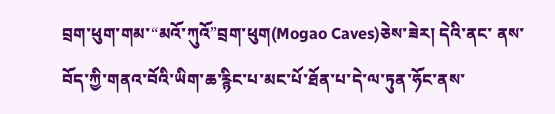བྲག་ཕུག་གམ་“མའོ་ཀུའོ”བྲག་ཕུག(Mogao Caves)ཅེས་ཟེར། དེའི་ནང་ ནས་བོད་ཀྱི་གནའ་བོའི་ཡིག་ཆ་རྙིང་པ་མང་པོ་ཐོན་པ་དེ་ལ་ཏུན་ཧོང་ནས་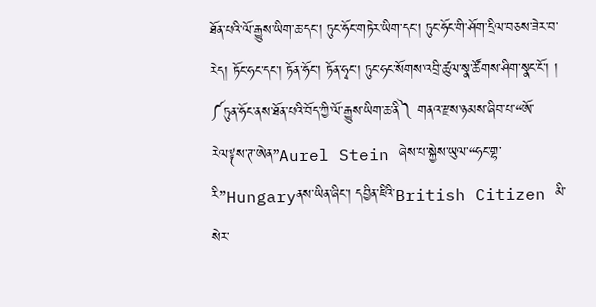ཐོན་པའི་ལོ་རྒྱུས་ཡིག་ཆ་དང་། ཏུང་ཧོང་གཏེར་ཡིག་དང་། ཏུང་ཧོང་གི་ཤོག་དྲིལ་བཅས་ཟེར་བ་རེད། ཏོང་ཧང་དང་། ཏོན་ཧོང་། ཏོན་ཧྭང་། ཏུང་ཧང་སོགས་འབྲི་ཚུལ་སྣ་ཚོགས་ཤིག་སྣང་ངོ་། །
༼ཏུན་ཧོང་ནས་ཐོན་པའི་བོད་ཀྱི་ལོ་རྒྱུས་ཡིག་ཆ་ནི༽ གནའ་རྫས་ཉམས་ཞིབ་པ་“ཨོ་རེལ༈ས་ཊ་ཨེན”Aurel Stein ཞེས་པ་སྐྱེས་ཡུལ་“ཧང་གྷ་རི”Hungaryནས་ཡིན་ཞིང་། དབྱིན་ཇིའི་British Citizen མི་སེར་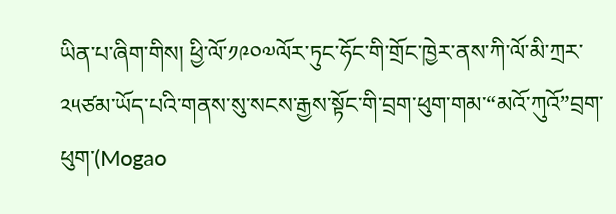ཡིན་པ་ཞིག་གིས། ཕྱི་ལོ་༡༩༠༧ལོར་ཏུང་ཧོང་གི་གྲོང་ཁྱེར་ནས་ཀི་ལོ་མི་ཀྲར་༢༥ཙམ་ཡོད་པའི་གནས་སུ་སངས་རྒྱས་སྟོང་གི་བྲག་ཕུག་གམ་“མའོ་ཀུའོ”བྲག་ཕུག་(Mogao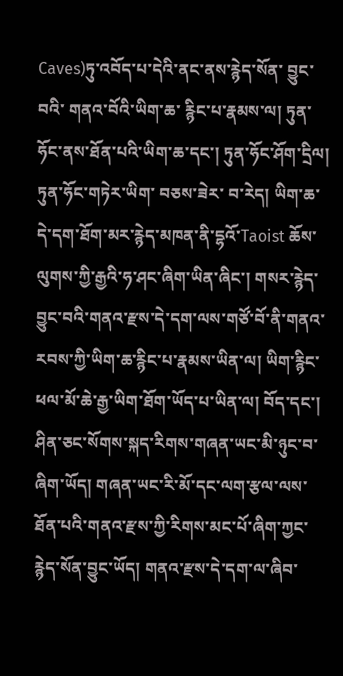Caves)ཏུ་འབོད་པ་དེའི་ནང་ནས་རྙེད་སོན་ བྱུང་བའི་ གནའ་བོའི་ཡིག་ཆ་ རྙིང་པ་རྣམས་ལ། ཏུན་ཧོང་ནས་ཐོན་པའི་ཡིག་ཆ་དང་། ཏུན་ཧོང་ཤོག་དྲིལ། ཏུན་ཧོང་གཏེར་ཡིག་ བཅས་ཟེར་ བ་རེད། ཡིག་ཆ་དེ་དག་ཐོག་མར་རྙེད་མཁན་ནི་དྷའོ་Taoist ཆོས་ལུགས་ཀྱི་རྒྱའི་ཧ་ཤང་ཞིག་ཡིན་ཞིང་། གསར་རྙེད་བྱུང་བའི་གནའ་རྫས་དེ་དག་ལས་གཙོ་བོ་ནི་གནའ་རབས་ཀྱི་ཡིག་ཆ་རྙིང་པ་རྣམས་ཡིན་ལ། ཡིག་རྙིང་ཕལ་མོ་ཆེ་རྒྱ་ཡིག་ཐོག་ཡོད་པ་ཡིན་ལ། བོད་དང་། ཤིན་ཅང་སོགས་སྐད་རིགས་གཞན་ཡང་མི་ཉུང་བ་ ཞིག་ཡོད། གཞན་ཡང་རི་མོ་དང་ལག་རྩལ་ལས་ཐོན་པའི་གནའ་རྫས་ཀྱི་རིགས་མང་པོ་ཞིག་ཀྱང་རྙེད་སོན་བྱུང་ཡོད། གནའ་རྫས་དེ་དག་ལ་ཞིབ་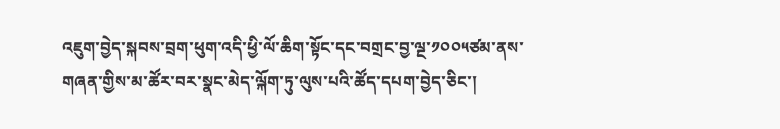འཇུག་བྱེད་སྐབས་བྲག་ཕུག་འདི་ཕྱི་ལོ་ཆིག་སྟོང་དང་བགྲང་བྱ་ལྔ་༡༠༠༥ཙམ་ནས་གཞན་གྱིས་མ་ཚོར་བར་སྣང་མེད་ལྐོག་ཏུ་ལུས་པའི་ཚོད་དཔག་བྱེད་ཅིང་།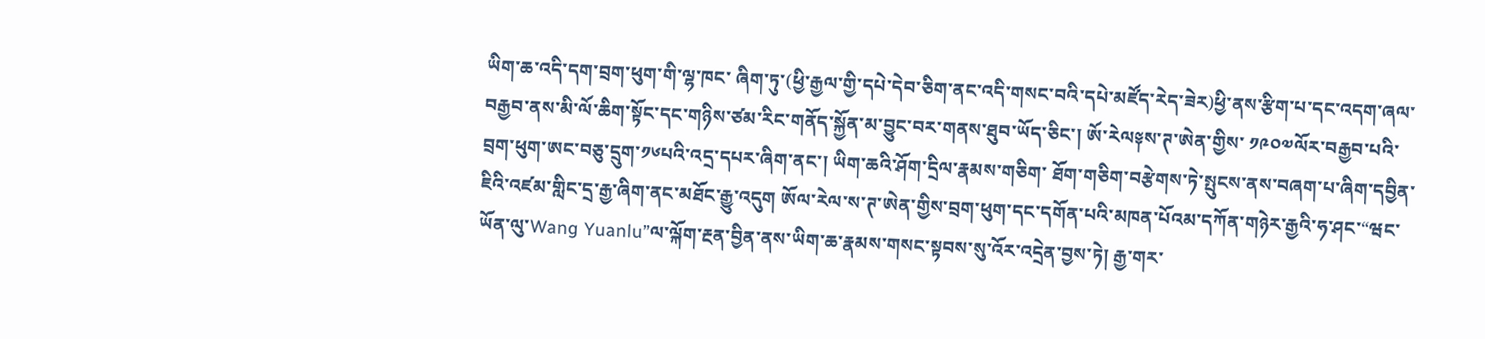ཡིག་ཆ་འདི་དག་བྲག་ཕུག་གི་ལྷ་ཁང་ ཞིག་ཏུ་(ཕྱི་རྒྱལ་གྱི་དཔེ་དེབ་ཅིག་ནང་འདི་གསང་བའི་དཔེ་མཛོད་རེད་ཟེར)ཕྱི་ནས་རྩིག་པ་དང་འདག་ཞལ་བརྒྱབ་ནས་མི་ལོ་ཆིག་སྟོང་དང་གཉིས་ཙམ་རིང་གནོད་སྐྱོན་མ་བྱུང་བར་གནས་ཐུབ་ཡོད་ཅིང་། ཨོ་རེལ༈ས་ཊ་ཨེན་གྱིས་ ༡༩༠༧ལོར་བརྒྱབ་པའི་བྲག་ཕུག་ཨང་བཅུ་དྲུག་༡༦པའི་འདྲ་དཔར་ཞིག་ནང་། ཡིག་ཆའི་ཤོག་དྲིལ་རྣམས་གཅིག་ ཐོག་གཅིག་བརྩེགས་ཏེ་སྤུངས་ནས་བཞག་པ་ཞིག་དབྱིན་ཇིའི་འཛམ་གླིང་དྲ་རྒྱ་ཞིག་ནང་མཐོང་རྒྱུ་འདུག ཨོལ་རེལ་ས་ཊ་ཨེན་གྱིས་བྲག་ཕུག་དང་དགོན་པའི་མཁན་པོའམ་དཀོན་གཉེར་རྒྱའི་ཧ་ཤང་“ཝང་ཡོན་ལུ་Wang Yuanlu”ལ་ལྐོག་རྔན་བྱིན་ནས་ཡིག་ཆ་རྣམས་གསང་སྟབས་སུ་འོར་འདྲེན་བྱས་ཏེ། རྒྱ་གར་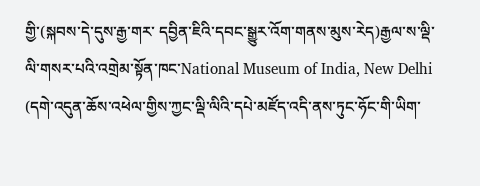གྱི་(སྐབས་དེ་དུས་རྒྱ་གར་ དབྱིན་ཇིའི་དབང་སྒྱུར་འོག་གནས་མུས་རེད)རྒྱལ་ས་ལྡི་ལི་གསར་པའི་འགྲེམ་སྟོན་ཁང་National Museum of India, New Delhi (དགེ་འདུན་ཆོས་འཕེལ་གྱིས་ཀྱང་ལྡི་ལིའི་དཔེ་མཛོད་འདི་ནས་ཏུང་ཧོང་གི་ཡིག་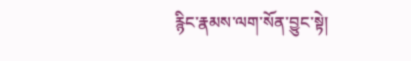རྙིང་རྣམས་ལག་སོན་བྱུང་སྟེ།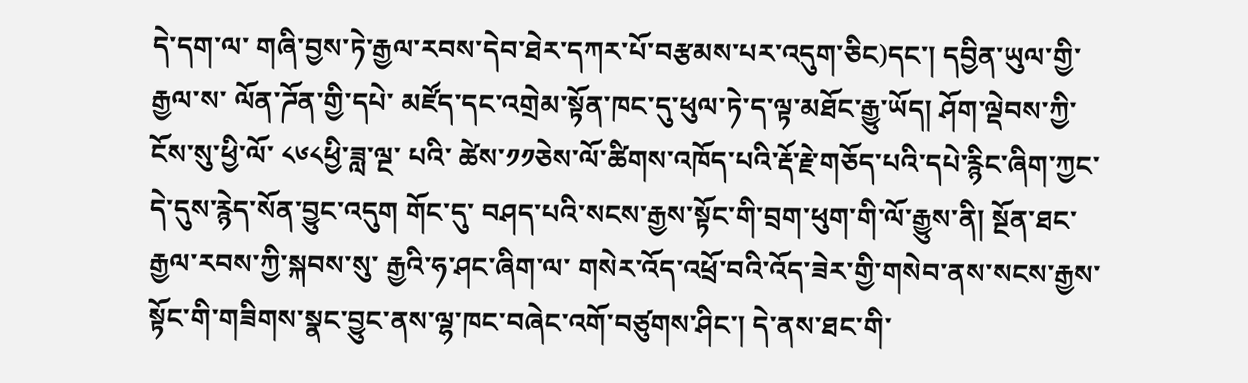དེ་དག་ལ་ གཞི་བྱས་ཏེ་རྒྱལ་རབས་དེབ་ཐེར་དཀར་པོ་བརྩམས་པར་འདུག་ཅིང)དང་། དབྱིན་ཡུལ་གྱི་རྒྱལ་ས་ ལོན་ཌོན་གྱི་དཔེ་ མཛོད་དང་འགྲེམ་སྟོན་ཁང་དུ་ཕུལ་ཏེ་ད་ལྟ་མཐོང་རྒྱུ་ཡོད། ཤོག་ལྡེབས་ཀྱི་ངོས་སུ་ཕྱི་ལོ་ ༨༦༨ཕྱི་ཟླ་ལྔ་ པའི་ ཚེས་༡༡ཅེས་ལོ་ཚིགས་འཁོད་པའི་རྡོ་རྗེ་གཅོད་པའི་དཔེ་རྙིང་ཞིག་ཀྱང་དེ་དུས་རྙེད་སོན་བྱུང་འདུག གོང་དུ་ བཤད་པའི་སངས་རྒྱས་སྟོང་གི་བྲག་ཕུག་གི་ལོ་རྒྱུས་ནི། སྔོན་ཐང་རྒྱལ་རབས་ཀྱི་སྐབས་སུ་ རྒྱའི་ཧ་ཤང་ཞིག་ལ་ གསེར་འོད་འཕྲོ་བའི་འོད་ཟེར་གྱི་གསེབ་ནས་སངས་རྒྱས་སྟོང་གི་གཟིགས་སྣང་བྱུང་ནས་ལྷ་ཁང་བཞེང་འགོ་བཙུགས་ཤིང་། དེ་ནས་ཐང་གི་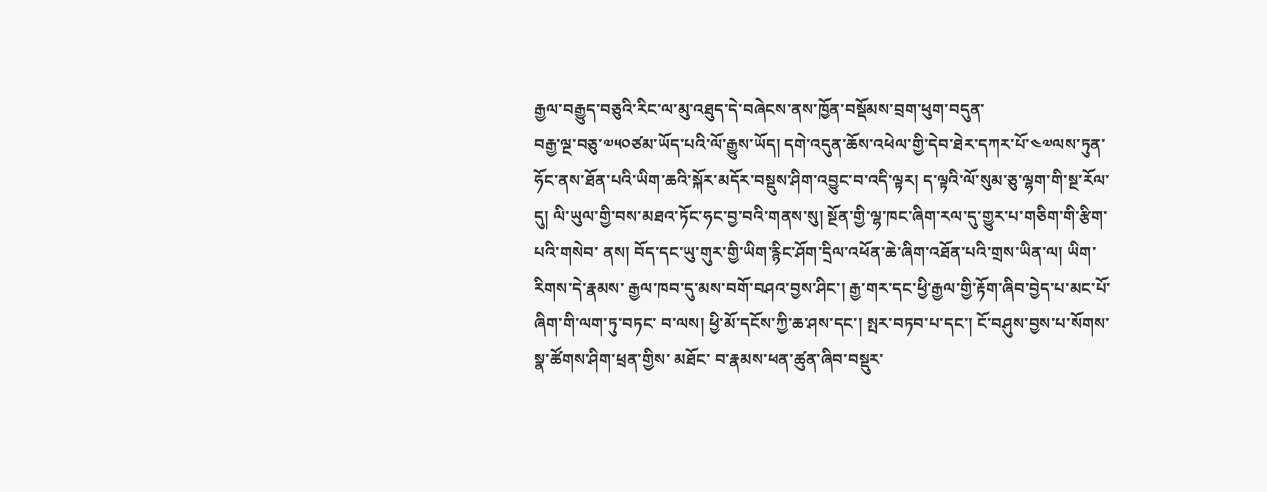རྒྱལ་བརྒྱུད་བཅུའི་རིང་ལ་མུ་འཐུད་དེ་བཞེངས་ནས་ཁྱོན་བསྡོམས་བྲག་ཕུག་བདུན་
བརྒྱ་ལྔ་བཅུ་༧༥༠ཙམ་ཡོད་པའི་ལོ་རྒྱུས་ཡོད། དགེ་འདུན་ཆོས་འཕེལ་གྱི་དེབ་ཐེར་དཀར་པོ་༤༧ལས་ཏུན་ ཧོང་ནས་ཐོན་པའི་ཡིག་ཆའི་སྐོར་མདོར་བསྡུས་ཤིག་འབྱུང་བ་འདི་ལྟར། ད་ལྟའི་ལོ་སུམ་ཅུ་ལྷག་གི་སྔ་རོལ་དུ། ལི་ཡུལ་གྱི་བས་མཐའ་ཏོང་ཧང་བྱ་བའི་གནས་སུ། སྔོན་གྱི་ལྷ་ཁང་ཞིག་རལ་དུ་གྱུར་པ་གཅིག་གི་རྩིག་པའི་གསེབ་ ནས། བོད་དང་ཡུ་གུར་གྱི་ཡིག་རྙིང་ཤོག་དྲིལ་འཕོན་ཆེ་ཞིག་འཐོན་པའི་གྲས་ཡིན་ལ། ཡིག་རིགས་དེ་རྣམས་ རྒྱལ་ཁབ་དུ་མས་བགོ་བཤའ་བྱས་ཤིང་། རྒྱ་གར་དང་ཕྱི་རྒྱལ་གྱི་རྟོག་ཞིབ་བྱེད་པ་མང་པོ་ཞིག་གི་ལག་ཏུ་བཏང་ བ་ལས། ཕྱི་མོ་དངོས་ཀྱི་ཆ་ཤས་དང་། སྤར་བཏབ་པ་དང་། ངོ་བཤུས་བྱས་པ་སོགས་སྣ་ཚོགས་ཤིག་ཕྲན་གྱིས་ མཐོང་ བ་རྣམས་ཕན་ཚུན་ཞིབ་བསྡུར་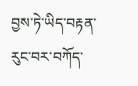བྱས་ཏེ་ཡིད་བརྟན་རུང་བར་བཀོད་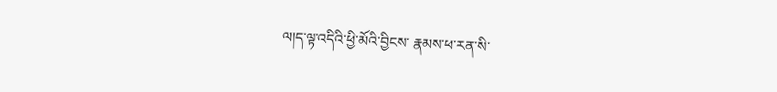ལ།ད་ལྟ་འདིའི་ཕྱི་མོའི་བྱིངས་ རྣམས་ཕ་རན་སི་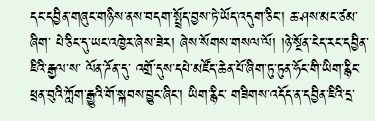དང་དབྱིན་གཞུང་གཉིས་ནས་བདག་སྤྲོད་བྱས་ཏེ་ཡོད་འདུག་ཅིང་། ཆ་ཤས་མང་ཙམ་ཞིག་ པེ་ཅིང་དུ་ཡང་འཁྱེར་ཞེས་ཟེར། ཞེས་སོགས་གསལ་ལོ། །ཉེ་སྔོན་ངེད་རང་དབྱིན་ཇིའི་རྒྱལ་ས་ ལོན་ཌོན་དུ་ འགྲོ་དུས་དཔེ་མཛོད་ཆེན་པོ་ཞིག་ཏུ་ཏུན་ཧོང་གི་ཡིག་རྙིང་ཕྲན་བུའི་ཀློག་རྒྱུའི་གོ་སྐབས་བྱུང་ཞིང་། ཡིག་རྙིང་ གཟིགས་འདོད་ན་དབྱིན་ཇིའི་དྲ་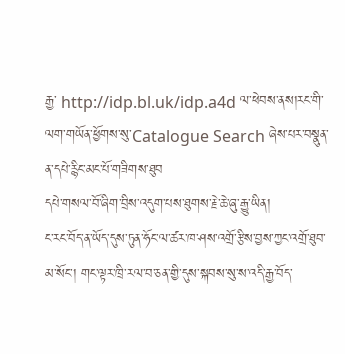རྒྱ་ http://idp.bl.uk/idp.a4d ལ་ཕེབས་ནས།རང་གི་ལག་གཡོན་ཕྱོགས་སུ་Catalogue Search ཞེས་པར་བསྣུན་ན་དཔེ་རྙིང་མང་པོ་གཟིགས་ཐུབ
དཔེ་གསལ་བོ་ཞིག་བྲིས་འདུག་པས་ཐུགས་རྗེ་ཆེ་ཞུ་རྒྱུ་ཡིན།
ང་རང་བོད་ན་ཡོད་དུས་ཏུན་ཧོང་ལ་ཚར་ཁ་ཤས་འགྲོ་རྩིས་བྱས་ཀྱང་འགྲོ་ཐུབ་མ་སོང་། གང་ལྟར་ཁྲི་རལ་བ་ཅན་གྱི་དུས་སྐབས་སུ་ས་འདི་རྒྱ་བོད་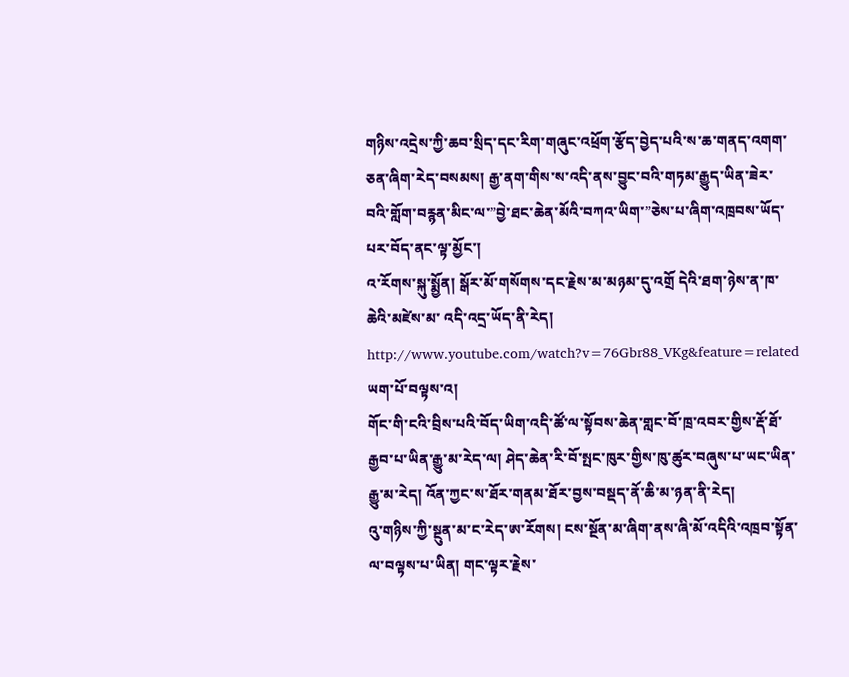གཉིས་འདྲེས་ཀྱི་ཆབ་སྲིད་དང་རིག་གཞུང་འཕྲོག་རྩོད་བྱེད་པའི་ས་ཆ་གནད་འགག་ཅན་ཞིག་རེད་བསམས། རྒྱ་ནག་གིས་ས་འདི་ནས་བྱུང་བའི་གཏམ་རྒྱུད་ཡིན་ཟེར་བའི་གློག་བརྙན་མིང་ལ་”བྱེ་ཐང་ཆེན་མོའི་བཀའ་ཡིག་”ཅེས་པ་ཞིག་འཁྲབས་ཡོད་པར་བོད་ནང་ལྟ་མྱོང་།
འ་རོགས་སྐུ་སྨྱོན། སྒོར་མོ་གསོགས་དང་རྗེས་མ་མཉམ་དུ་འགྲོ དེའི་ཐག་ཉེས་ན་ཁ་ཆེའི་མཛེས་མ་ འདི་འདྲ་ཡོད་ནི་རེད། http://www.youtube.com/watch?v=76Gbr88_VKg&feature=related ཡག་པོ་བལྟས་འ།
གོང་གི་ངའི་བྲིས་པའི་བོད་ཡིག་འདི་ཚོ་ལ་སྟོབས་ཆེན་གླང་བོ་ཁྲ་འབར་གྱིས་རྡོ་ཐོ་རྒྱབ་པ་ཡིན་རྒྱུ་མ་རེད་ལ། ཤེད་ཆེན་རི་བོ་སྤང་ཁུར་གྱིས་ཁུ་ཚུར་བཞུས་པ་ཡང་ཡིན་རྒྱུ་མ་རེད། འོན་ཀྱང་ས་ཐོར་གནམ་ཐོར་བྱས་བསྡད་ནོ་ཆི་མ་ཉན་ནི་རེད།
འུ་གཉིས་ཀྱི་སྔུན་མ་ང་རེད་ཨ་རོགས། ངས་སྔོན་མ་ཞིག་ནས་ཞི་མོ་འདིའི་འཁྲབ་སྟོན་ལ་བལྟས་པ་ཡིན། གང་ལྟར་རྗེས་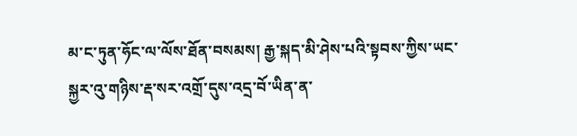མ་ང་ཏུན་ཧོང་ལ་ལོས་ཐོན་བསམས། རྒྱ་སྐད་མི་ཤེས་པའི་སྟབས་ཀྱིས་ཡང་སྐྱར་འུ་གཉིས་རྡ་སར་འགྲོ་དུས་འདྲ་བོ་ཡིན་ན་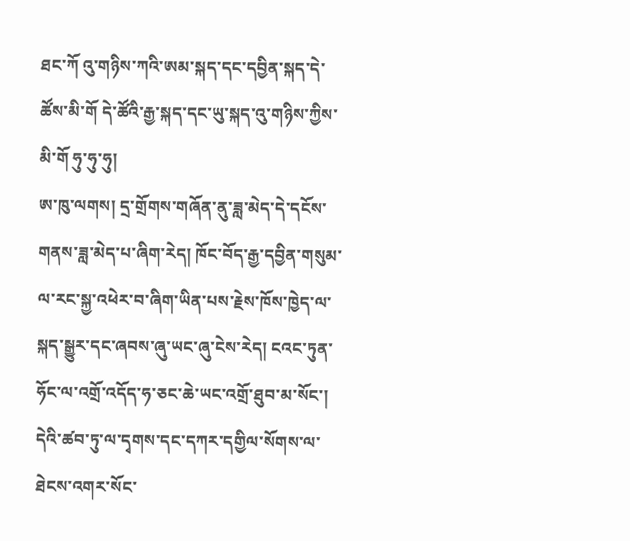ཐང་ཀོ འུ་གཉིས་ཀའི་ཨམ་སྐད་དང་དབྱིན་སྐད་དེ་ཚོས་མི་གོ དེ་ཚོའི་རྒྱ་སྐད་དང་ཡུ་སྐད་འུ་གཉིས་ཀྱིས་མི་གོ ཧུ་ཧུ་ཧུ།
ཨ་ཁུ་ལགས། དྲ་གྲོགས་གཞོན་ནུ་ཟླ་མེད་དེ་དངོས་གནས་ཟླ་མེད་པ་ཞིག་རེད། ཁོང་བོད་རྒྱ་དབྱིན་གསུམ་ལ་རང་སྐྱ་འཕེར་བ་ཞིག་ཡིན་པས་རྗེས་ཁོས་ཁྱེད་ལ་སྐད་སྒྱུར་དང་ཞབས་ཞུ་ཡང་ཞུ་ངེས་རེད། ངའང་ཏུན་ཧོང་ལ་འགྲོ་འདོད་ཧ་ཅང་ཆེ་ཡང་འགྲོ་ཐུབ་མ་སོང་། དེའི་ཚབ་ཏུ་ལ་དྭགས་དང་དཀར་དགྱིལ་སོགས་ལ་ཐེངས་འགར་སོང་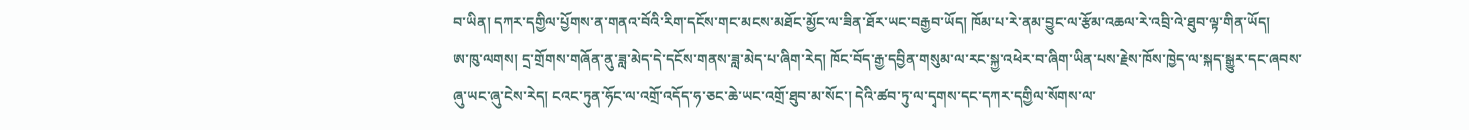བ་ཡིན། དཀར་དགྱིལ་པྱོགས་ན་གནའ་བོའི་རིག་དངོས་གང་མངས་མཐོང་མྱོང་ལ་ཟིན་ཐོར་ཡང་བརྒྱབ་ཡོད། ཁོམ་པ་རེ་ནམ་བྱུང་ལ་རྩོམ་འཆལ་རེ་འབྲི་འེ་ཐུབ་ལྟ་གིན་ཡོད།
ཨ་ཁུ་ལགས། དྲ་གྲོགས་གཞོན་ནུ་ཟླ་མེད་དེ་དངོས་གནས་ཟླ་མེད་པ་ཞིག་རེད། ཁོང་བོད་རྒྱ་དབྱིན་གསུམ་ལ་རང་སྐྱ་འཕེར་བ་ཞིག་ཡིན་པས་རྗེས་ཁོས་ཁྱེད་ལ་སྐད་སྒྱུར་དང་ཞབས་ཞུ་ཡང་ཞུ་ངེས་རེད། ངའང་ཏུན་ཧོང་ལ་འགྲོ་འདོད་ཧ་ཅང་ཆེ་ཡང་འགྲོ་ཐུབ་མ་སོང་། དེའི་ཚབ་ཏུ་ལ་དྭགས་དང་དཀར་དགྱིལ་སོགས་ལ་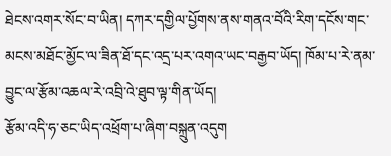ཐེངས་འགར་སོང་བ་ཡིན། དཀར་དགྱིལ་པྱོགས་ནས་གནའ་བོའི་རིག་དངོས་གང་མངས་མཐོང་མྱོང་ལ་ཟིན་ཐོ་དང་འདྲ་པར་འགའ་ཡང་བརྒྱབ་ཡོད། ཁོམ་པ་རེ་ནམ་བྱུང་ལ་རྩོམ་འཆལ་རེ་འབྲི་འེ་ཐུབ་ལྟ་གིན་ཡོད།
རྩོམ་འདི་ཧ་ཅང་ཡིད་འཕྲོག་པ་ཞིག་བསྐྲུན་འདུག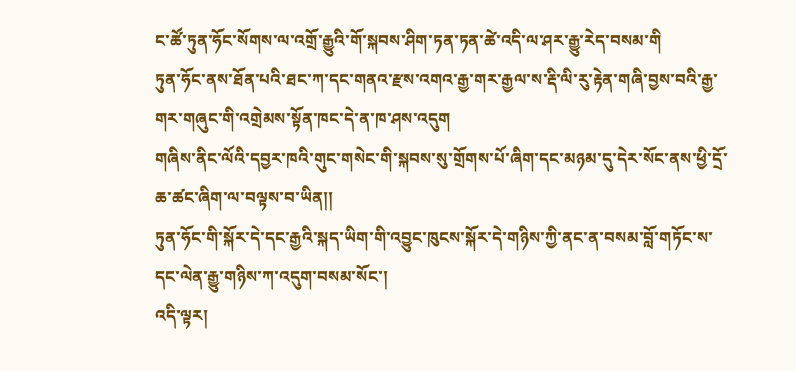ང་ཚོ་ཏུན་ཧོང་སོགས་ལ་འགྲོ་རྒྱུའི་གོ་སྐབས་ཤིག་ཏན་ཏན་ཚེ་འདི་ལ་ཤར་རྒྱུ་རེད་བསམ་གི
ཏུན་ཧོང་ནས་ཐོན་པའི་ཐང་ཀ་དང་གནའ་རྫས་འགའ་རྒྱ་གར་རྒྱལ་ས་རྡི་ལི་རུ་རྟེན་གཞི་བྱས་བའི་རྒྱ་གར་གཞུང་གི་འགྲེམས་སྟོན་ཁང་དེ་ན་ཁ་ཤས་འདུག
གཞིས་ནིང་ལོའི་དབྱར་ཁའི་གུང་གསེང་གི་སྐབས་སུ་གྲོགས་པོ་ཞིག་དང་མཉམ་དུ་དེར་སོང་ནས་ཕྱི་དྲོ་ཆ་ཚང་ཞིག་ལ་བལྟས་བ་ཡིན།།
ཏུན་ཧོང་གི་སྐོར་དེ་དང་རྒྱའི་སྐད་ཡིག་གི་འབྱུང་ཁུངས་སྐོར་དེ་གཉིས་ཀྱི་ནང་ན་བསམ་བློ་གཏོང་ས་དང་ལེན་རྒྱུ་གཉིས་ཀ་འདུག་བསམ་སོང་།
འདི་ལྟར།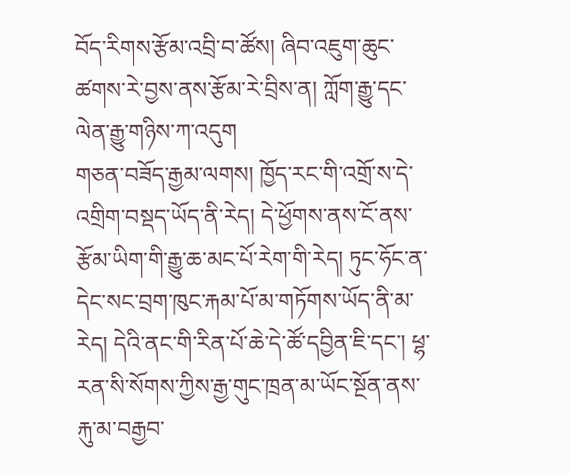བོད་རིགས་རྩོམ་འབྲི་བ་ཚོས། ཞིབ་འཇུག་ཆུང་ཚགས་རེ་བྱས་ནས་རྩོམ་རེ་བྲིས་ན། ཀློག་རྒྱུ་དང་ལེན་རྒྱུ་གཉིས་ཀ་འདུག
གཅན་བཟོད་རྒྱམ་ལགས། ཁྱོད་རང་གི་འགྲོ་ས་དེ་འགྲིག་བསྡད་ཡོད་ནི་རེད། དེ་ཕྱོགས་ནས་ངོ་ནས་རྩོམ་ཡིག་གི་རྒྱུ་ཆ་མང་པོ་རེག་གི་རེད། ཏུང་ཧོང་ན་དེང་སང་བྲག་ཁུང་རྐམ་པོ་མ་གཏོགས་ཡོད་ནི་མ་རེད། དེའི་ནང་གི་རིན་པོ་ཆེ་དེ་ཚོ་དབྱིན་ཇི་དང་། ཕྷ་རན་སི་སོགས་ཀྱིས་རྒྱ་གུང་ཁྲན་མ་ཡོང་སྔོན་ནས་རྐུ་མ་བརྒྱབ་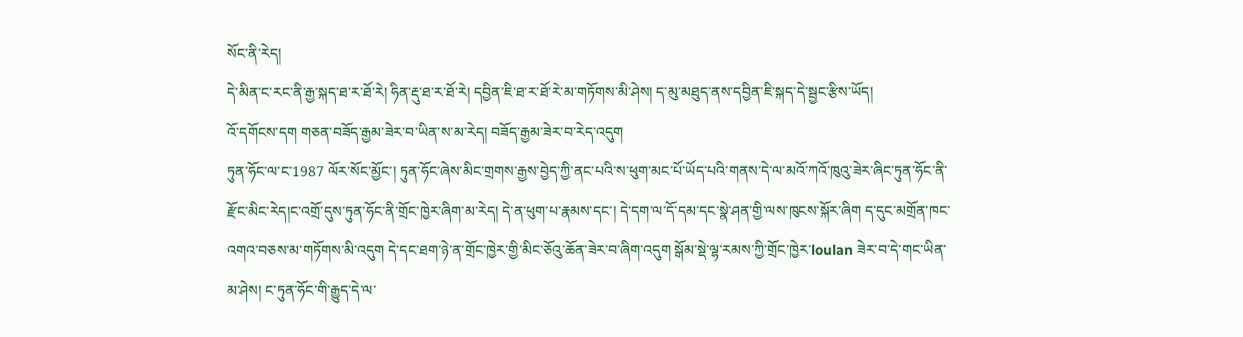སོང་ནི་རེད།
དེ་མིན་ང་རང་ནི་རྒྱ་སྐད་ཐ་ར་ཐོ་རེ། ཧིན་རྡུ་ཐ་ར་ཐོ་རེ། དབྱིན་ཇི་ཐ་ར་ཐོ་རེ་མ་གཏོགས་མི་ཤེས། ད་མུ་མཐུད་ནས་དབྱིན་ཇི་སྐད་དེ་སྦྱང་རྩིས་ཡོད།
འོ་དགོངས་དག གཅན་བཟོད་རྒྱམ་ཟེར་བ་ཡིན་ས་མ་རེད། བཟོད་རྒྱམ་ཟེར་བ་རེད་འདུག
ཏུན་ཧོང་ལ་ང་1987 ལོར་སོང་མྱོང་། ཏུན་ཧོང་ཞེས་མིང་གྲགས་རྒྱས་བྱེད་ཀྱི་ནང་པའི་ས་ཕུག་མང་པོ་ཡོད་པའི་གནས་དེ་ལ་མའོ་ཀའོ་ཁུའུ་ཟེར་ཞིང་ཏུན་ཧོང་ནི་རྫོང་མིང་རེད།ང་འགྲོ་དུས་ཏུན་ཧོང་ནི་གྲོང་ཁྱེར་ཞིག་མ་རེད། དེ་ན་ཕུག་པ་རྣམས་དང་། དེ་དག་ལ་དོ་དམ་དང་སྣེ་ཤན་གྱི་ལས་ཁུངས་སྐོར་ཞིག ད་དུང་མགྲོན་ཁང་འགའ་བཅས་མ་གཏོགས་མི་འདུག དེ་དང་ཐག་ཉེ་ན་གྲོང་ཁྱེར་གྱི་མིང་ཅོའུ་ཆོན་ཟེར་བ་ཞིག་འདུག སྒོམ་སྡེ་ལྷ་རམས་ཀྱི་གྲོང་ཁྱེར་loulan ཟེར་བ་དེ་གང་ཡིན་མ་ཤེས། ང་ཏུན་ཧོང་གི་རྒྱུད་དེ་ལ་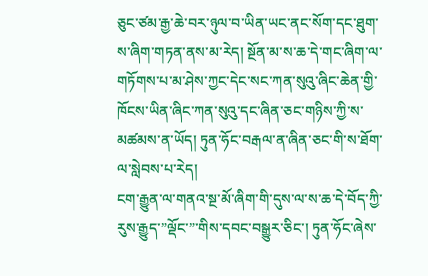ཅུང་ཙམ་རྒྱ་ཆེ་བར་ཉུལ་བ་ཡིན་ཡང་ནང་སོག་དང་ཐུག་ས་ཞིག་གཏན་ནས་མ་རེད། སྔོན་མ་ས་ཆ་དེ་གང་ཞིག་ལ་གཏོགས་པ་མ་ཤེས་ཀྱང་དེང་སང་ཀན་སུའུ་ཞིང་ཆེན་གྱི་ཁོངས་ཡིན་ཞིང་ཀན་སུའུ་དང་ཞིན་ཅང་གཉིས་ཀྱི་ས་མཚམས་ན་ཡོད། ཏུན་ཧོང་བརྒལ་ན་ཞིན་ཅང་གི་ས་ཐོག་ལ་སླེབས་པ་རེད།
ངག་རྒྱུན་ལ་གནའ་སྔ་མོ་ཞིག་གི་དུས་ལ་ས་ཆ་དེ་བོད་ཀྱི་རུས་རྒྱུད་”ལྡོང་”་གིས་དབང་བསྒྱུར་ཅིང་། ཏུན་ཧོང་ཞེས་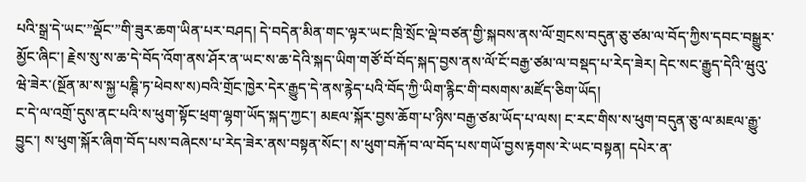པའི་སྒྲ་དེ་ཡང་”ལྡོང་”གི་ཟུར་ཆག་ཡིན་པར་བཤད། དེ་བདེན་མིན་གང་ལྟར་ཡང་ཁྲི་སྲོང་ལྡེ་བཙན་གྱི་སྐབས་ནས་ལོ་གྲངས་བདུན་ཅུ་ཙམ་ལ་བོད་ཀྱིས་དབང་བསྒྱུར་མྱོང་ཞིང་། རྗེས་སུ་ས་ཆ་དེ་བོད་འོག་ནས་ཤོར་ན་ཡང་ས་ཆ་དེའི་སྐད་ཡིག་གཙོ་བོ་བོད་སྐད་བྱས་ནས་ལོ་ངོ་བརྒྱ་ཙམ་ལ་བསྡད་པ་རེད་ཟེར། དེང་སང་རྒྱུད་དེའི་ཝུའུ་ཝེ་ཟེར་(སྔོན་མ་ས་སྐྱ་པཎྚི་ཏ་ཕེབས་ས)བའི་གྲོང་ཁྱེར་དེར་རྒྱུད་དེ་ནས་རྙེད་པའི་བོད་ཀྱི་ཡིག་རྙིང་གི་བསགས་མཛོད་ཅིག་ཡོད།
ང་དེ་ལ་འགྲོ་དུས་ནང་པའི་ས་ཕུག་སྟོང་ཕྲག་ལྷག་ཡོད་སྐད་ཀྱང་། མཇལ་སྐོར་བྱས་ཆོག་པ་ཉིས་བརྒྱ་ཙམ་ཡོད་པ་ལས། ང་རང་གིས་ས་ཕུག་བདུན་ཅུ་ལ་མཇལ་རྒྱུ་བྱུང་། ས་ཕུག་སྐོར་ཞིག་བོད་པས་བཞེངས་པ་རེད་ཟེར་ནས་བསྟན་སོང་། ས་ཕུག་བརྐོ་བ་ལ་བོད་པས་གཡོ་བྱས་རྟགས་རེ་ཡང་བསྟན། དཔེར་ན་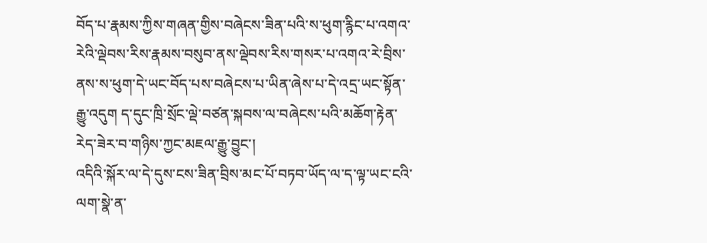བོད་པ་རྣམས་ཀྱིས་གཞན་གྱིས་བཞེངས་ཟིན་པའི་ས་ཕུག་རྙིང་པ་འགའ་རེའི་ལྡེབས་རིས་རྣམས་བསུབ་ནས་ལྡེབས་རིས་གསར་པ་འགའ་རེ་བྲིས་ནས་ས་ཕུག་དེ་ཡང་བོད་པས་བཞེངས་པ་ཡིན་ཞེས་པ་དེ་འདྲ་ཡང་སྟོན་རྒྱུ་འདུག ད་དུང་ཁྲི་སྲོང་ལྡེ་བཙན་སྐབས་ལ་བཞེངས་པའི་མཆོག་རྟེན་རེད་ཟེར་བ་གཉིས་ཀྱང་མཇལ་རྒྱུ་བྱུང་།
འདིའི་སྐོར་ལ་དེ་དུས་ངས་ཟིན་བྲིས་མང་པོ་བཏབ་ཡོད་ལ་ད་ལྟ་ཡང་ངའི་ལག་སྣེ་ན་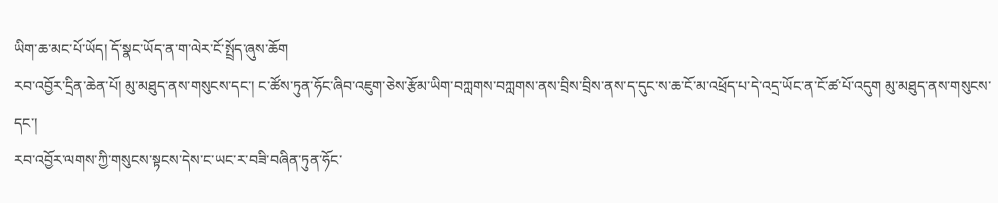ཡིག་ཆ་མང་པོ་ཡོད། དོ་སྣང་ཡོད་ན་ག་ལེར་ངོ་སྤྲོད་ཞུས་ཆོག
རབ་འབྱོར་དྲིན་ཆེན་པོ། མུ་མཐུད་ནས་གསུངས་དང་། ང་ཚོས་ཏུན་ཧོང་ཞིབ་འཇུག་ཅེས་རྩོམ་ཡིག་བཀླགས་བཀླགས་ནས་བྲིས་བྲིས་ནས་ད་དུང་ས་ཆ་ངོ་མ་འཕྲོད་པ་དེ་འདྲ་ཡོང་ན་ངོ་ཚ་པོ་འདུག མུ་མཐུད་ནས་གསུངས་དང་།
རབ་འབྱོར་ལགས་ཀྱི་གསུངས་སྟངས་དེས་ང་ཡང་ར་བཟི་བཞིན་ཏུན་ཧོང་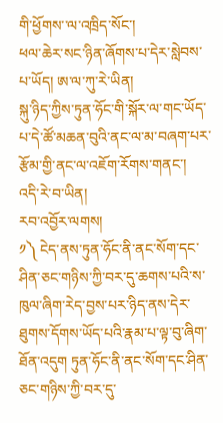གི་ཕྱོགས་་ལ་འཁྲིད་སོང་།
ཕལ་ཆེར་སང་ཉིན་ཞོགས་པ་དེར་སླེབས་པ་ཡོད། ཨ་ལ་ཀུ་རེ་ཡིན།
སྐུ་ཉིད་ཀྱིས་ཏུན་ཧོང་གི་སྐོར་ལ་གང་ཡོད་པ་དེ་ཚོ་མཆན་བུའི་ནང་ལ་མ་བཞག་པར་རྩོམ་གྱི་ནང་ལ་འཇོག་རོགས་གནང་།
འདི་རེ་བ་ཡིན།
རབ་འབྱོར་ལགས།
༡༽ ངེད་ནས་ཏུན་ཧོང་ནི་ནང་སོག་དང་ཤིན་ཅང་གཉིས་ཀྱི་བར་དུ་ཆགས་པའི་ས་ཁུལ་ཞིག་རེད་བྱས་པར་ཉིད་ནས་དེར་ཐུགས་དོགས་ཡོད་པའི་རྣམ་པ་ལྟ་བུ་ཞིག་ཐོན་འདུག ཏུན་ཧོང་ནི་ནང་སོག་དང་ཤིན་ཅང་གཉིས་ཀྱི་བར་དུ་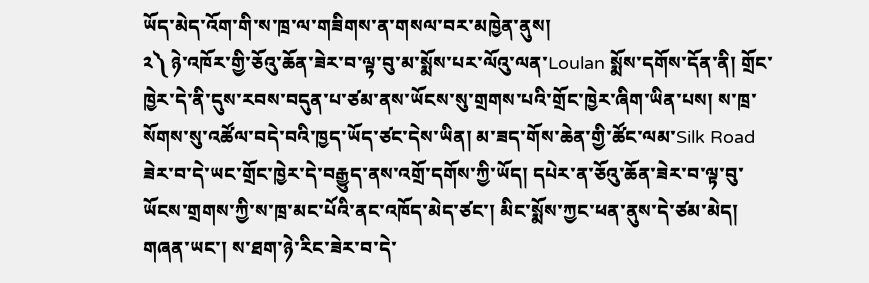ཡོད་མེད་འོག་གི་ས་ཁྲ་ལ་གཟིགས་ན་གསལ་བར་མཁྱེན་ནུས།
༢༽ ཉེ་འཁོར་གྱི་ཅོའུ་ཆོན་ཟེར་བ་ལྟ་བུ་མ་སྨོས་པར་ལོའུ་ལན་Loulan སྨོས་དགོས་དོན་ནི། གྲོང་ཁྱེར་དེ་ནི་དུས་རབས་བདུན་པ་ཙམ་ནས་ཡོངས་སུ་གྲགས་པའི་གྲོང་ཁྱེར་ཞིག་ཡིན་པས། ས་ཁྲ་སོགས་སུ་འཚོལ་བདེ་བའི་ཁྱད་ཡོད་ཙང་དེས་ཡིན། མ་ཟད་གོས་ཆེན་གྱི་ཚོང་ལམ་Silk Road ཟེར་བ་དེ་ཡང་གྲོང་ཁྱེར་དེ་བརྒྱུད་ནས་འགྲོ་དགོས་ཀྱི་ཡོད། དཔེར་ན་ཅོའུ་ཆོན་ཟེར་བ་ལྟ་བུ་ཡོངས་གྲགས་ཀྱི་ས་ཁྲ་མང་པོའི་ནང་འཁོད་མེད་ཙང་། མིང་སྨོས་ཀྱང་ཕན་ནུས་དེ་ཙམ་མེད།
གཞན་ཡང་། ས་ཐག་ཉེ་རིང་ཟེར་བ་དེ་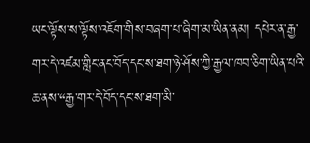ཡང་ལྟོས་ས་ལྟོས་འཇོག་གིས་བཞག་པ་ཞིག་མ་ཡིན་ནམ། དཔེར་ན་རྒྱ་གར་དེ་འཛམ་གླིང་ནང་བོད་དང་ས་ཐག་ཉེ་ཤོས་ཀྱི་རྒྱལ་ཁབ་ཅིག་ཡིན་པའི་ཆ་ནས་“རྒྱ་གར་དེ་བོད་དང་ས་ཐག་མི་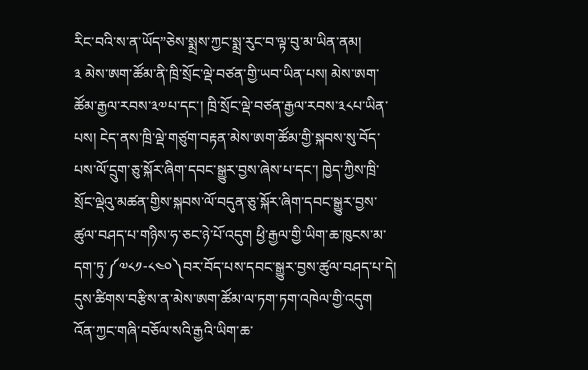རིང་བའི་ས་ན་ཡོད”ཅེས་སྨྲས་ཀྱང་སྨྲ་རུང་བ་ལྟ་བུ་མ་ཡིན་ནམ།
༣ མེས་ཨག་ཚོམ་ནི་ཁྲི་སྲོང་ལྡེ་བཙན་གྱི་ཡབ་ཡིན་པས། མེས་ཨག་ཚོམ་རྒྱལ་རབས་༣༧པ་དང་། ཁྲི་སྲོང་ལྡེ་བཙན་རྒྱལ་རབས་༣༨པ་ཡིན་པས། ངེད་ནས་ཁྲི་ལྡེ་གཙུག་བརྟན་མེས་ཨག་ཚོམ་གྱི་སྐབས་སུ་བོད་པས་ལོ་དྲུག་ཅུ་སྐོར་ཞིག་དབང་སྒྱུར་བྱས་ཞེས་པ་དང་། ཁྱེད་ཀྱིས་ཁྲི་སྲོང་ལྡེའུ་མཚན་གྱིས་སྐབས་ལོ་བདུན་ཅུ་སྐོར་ཞིག་དབང་སྒྱུར་བྱས་ཚུལ་བཤད་པ་གཉིས་ཧ་ཅང་ཉེ་པོ་འདུག ཕྱི་རྒྱལ་གྱི་ཡིག་ཆ་ཁུངས་མ་དག་ཏུ་༼༧༨༡-༨༤༠༽བར་བོད་པས་དབང་སྒྱུར་བྱས་ཚུལ་བཤད་པ་དེ། དུས་ཚིགས་བརྩིས་ན་མེས་ཨག་ཚོམ་ལ་ཏག་ཏག་འཁེལ་གྱི་འདུག
འོན་ཀྱང་གཞི་བཅོལ་སའི་རྒྱའི་ཡིག་ཆ་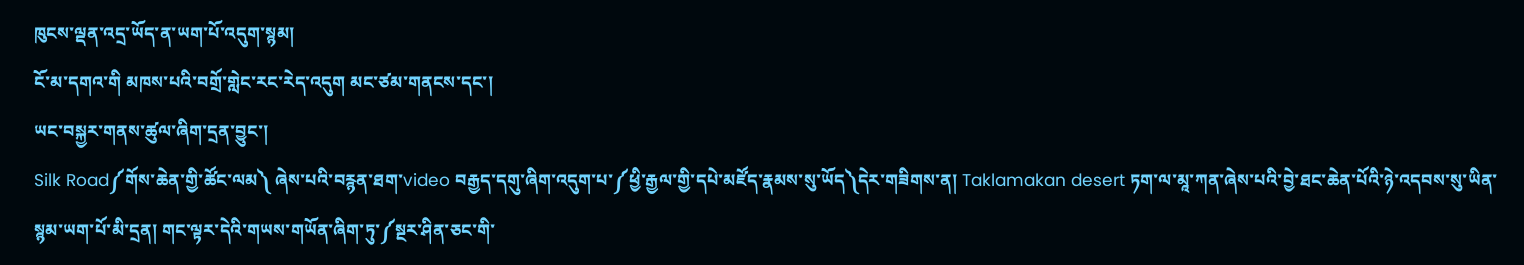ཁུངས་ལྡན་འདྲ་ཡོད་ན་ཡག་པོ་འདུག་སྙམ།
ངོ་མ་དགའ་གི མཁས་པའི་བགྲོ་གླེང་རང་རེད་འདུག མང་ཙམ་གནངས་དང་།
ཡང་བསྐྱར་གནས་ཚུལ་ཞིག་དྲན་བྱུང་།
Silk Road༼གོས་ཆེན་གྱི་ཚོང་ལམ༽ ཞེས་པའི་བརྙན་ཐག་video བརྒྱད་དགུ་ཞིག་འདུག་པ་༼ཕྱི་རྒྱལ་གྱི་དཔེ་མཛོད་རྣམས་སུ་ཡོད༽དེར་གཟིགས་ན། Taklamakan desert ཏག་ལ་མཱ་ཀན་ཞེས་པའི་བྱེ་ཐང་ཆེན་པོའི་ཉེ་འདབས་སུ་ཡིན་སྙམ་ཡག་པོ་མི་དྲན། གང་ལྟར་དེའི་གཡས་གཡོན་ཞིག་ཏུ་༼སྔར་ཤིན་ཅང་གི་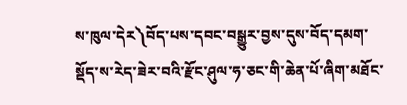ས་ཁུལ་དེར༽བོད་པས་དབང་བསྒྱུར་བྱས་དུས་བོད་དམག་སྡོད་ས་རེད་ཟེར་བའི་རྫོང་ཤུལ་ཧ་ཅང་གི་ཆེན་པོ་ཞིག་མཐོང་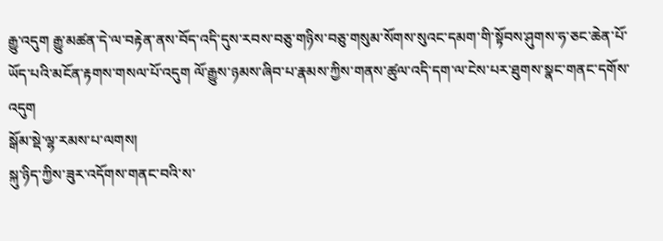རྒྱུ་འདུག རྒྱུ་མཚན་དེ་ལ་བརྟེན་ནས་བོད་འདི་དུས་རབས་བཅུ་གཉིས་བཅུ་གསུམ་སོགས་སུའང་དམག་གི་སྟོབས་ཤུགས་ཧ་ཅང་ཆེན་པོ་ཡོད་པའི་མངོན་རྟགས་གསལ་པོ་འདུག ལོ་རྒྱུས་ཉམས་ཞིབ་པ་རྣམས་ཀྱིས་གནས་ཚུལ་འདི་དག་ལ་ངེས་པར་ཐུགས་སྣང་གནང་དགོས་འདུག
སྒོམ་སྡེ་ལྷ་རམས་པ་ལགས།
སྐུ་ཉིད་ཀྱིས་ཟུར་འདོགས་གནང་བའི་ས་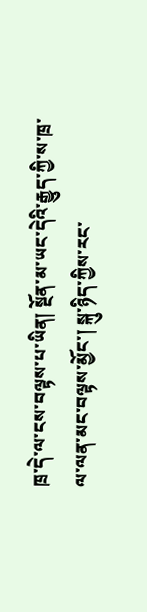ཁྲ་དེ་ལ་ངས་བལྟས་པ་ཡིན། སྔོན་མ་ཡང་དེའི་རྒྱུད་ཀྱི་ས་ཁྲ་ལ་ལན་མང་བལྟས་མྱོང་། སྐུ་ཉིད་ཀྱིས་རང་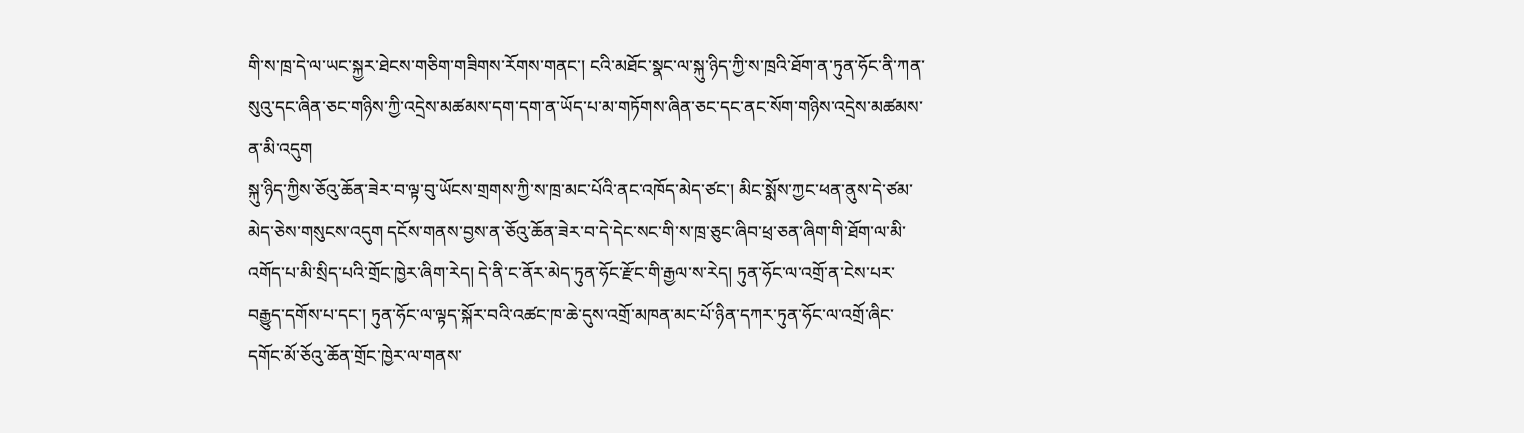གི་ས་ཁྲ་དེ་ལ་ཡང་སྐྱར་ཐེངས་གཅིག་གཟིགས་རོགས་གནང་། ངའི་མཐོང་སྣང་ལ་སྐུ་ཉིད་ཀྱི་ས་ཁྲའི་ཐོག་ན་ཏུན་ཧོང་ནི་ཀན་སུའུ་དང་ཞིན་ཅང་གཉིས་ཀྱི་འདྲེས་མཚམས་དག་དག་ན་ཡོད་པ་མ་གཏོགས་ཞིན་ཅང་དང་ནང་སོག་གཉིས་འདྲེས་མཚམས་ན་མི་འདུག
སྐུ་ཉིད་ཀྱིས་ཅོའུ་ཆོན་ཟེར་བ་ལྟ་བུ་ཡོངས་གྲགས་ཀྱི་ས་ཁྲ་མང་པོའི་ནང་འཁོད་མེད་ཙང་། མིང་སྨོས་ཀྱང་ཕན་ནུས་དེ་ཙམ་མེད་ཅེས་གསུངས་འདུག དངོས་གནས་བྱས་ན་ཅོའུ་ཆོན་ཟེར་བ་དེ་དེང་སང་གི་ས་ཁྲ་ཅུང་ཞིབ་ཕྲ་ཅན་ཞིག་གི་ཐོག་ལ་མི་འགོད་པ་མི་སྲིད་པའི་གྲོང་ཁྱེར་ཞིག་རེད། དེ་ནི་ང་ནོར་མེད་ཏུན་ཧོང་རྫོང་གི་རྒྱལ་ས་རེད། ཏུན་ཧོང་ལ་འགྲོ་ན་ངེས་པར་བརྒྱུད་དགོས་པ་དང་། ཏུན་ཧོང་ལ་ལྟད་སྐོར་བའི་འཚང་ཁ་ཆེ་དུས་འགྲོ་མཁན་མང་པོ་ཉིན་དཀར་ཏུན་ཧོང་ལ་འགྲོ་ཞིང་དགོང་མོ་ཅོའུ་ཆོན་གྲོང་ཁྱེར་ལ་གནས་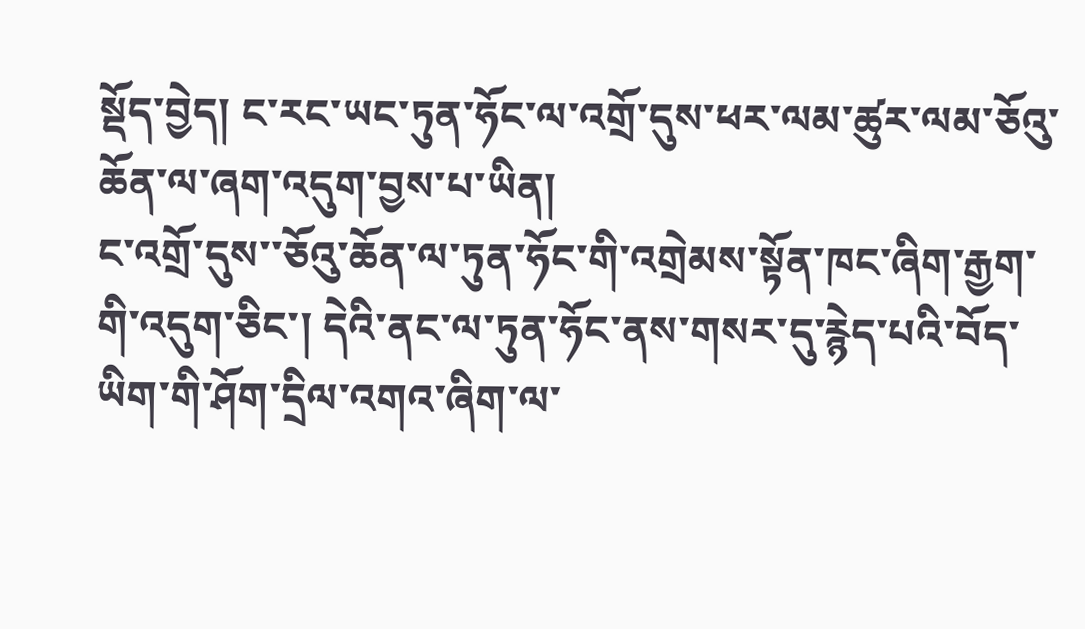སྡོད་བྱེད། ང་རང་ཡང་ཏུན་ཧོང་ལ་འགྲོ་དུས་ཕར་ལམ་ཚུར་ལམ་ཅོའུ་ཆོན་ལ་ཞག་འདུག་བྱས་པ་ཡིན།
ང་འགྲོ་དུས་་ཅོའུ་ཆོན་ལ་ཏུན་ཧོང་གི་འགྲེམས་སྟོན་ཁང་ཞིག་རྒྱག་གི་འདུག་ཅིང་། དེའི་ནང་ལ་ཏུན་ཧོང་ནས་གསར་དུ་རྙེད་པའི་བོད་ཡིག་གི་ཤོག་དྲིལ་འགའ་ཞིག་ལ་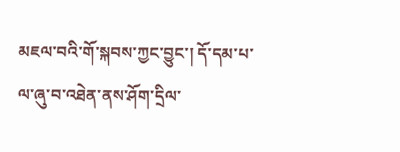མཇལ་བའི་གོ་སྐབས་ཀྱང་བྱུང་། དོ་དམ་པ་ལ་ཞུ་བ་འཐེན་ནས་ཤོག་དྲིལ་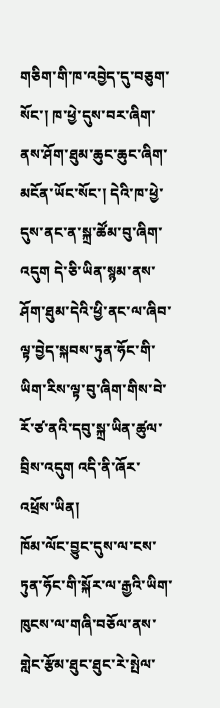གཅིག་གི་ཁ་འབྱེད་དུ་བཅུག་སོང་། ཁ་ཕྱེ་དུས་བར་ཞིག་ནས་ཤོག་ཐུམ་ཆུང་ཆུང་ཞིག་མངོན་ཡོང་སོང་། དེའི་ཁ་ཕྱེ་དུས་ནང་ན་སྐྲ་ཚོམ་བུ་ཞིག་འདུག དེ་ཅི་ཡིན་སྙམ་ནས་ཤོག་ཐུམ་དེའི་ཕྱི་ནང་ལ་ཞིབ་ལྟ་བྱེད་སྐབས་ཏུན་ཧོང་གི་ཡིག་རིས་ལྟ་བུ་ཞིག་གིས་བེ་རོ་ཙ་ནའི་དབུ་སྐྲ་ཡིན་ཚུལ་བྲིས་འདུག འདི་ནི་ཞོར་འཕྲོས་ཡིན།
ཁོམ་ལོང་བྱུང་དུས་ལ་ངས་ཏུན་ཧོང་གི་སྐོར་ལ་རྒྱའི་ཡིག་ཁུངས་ལ་གཞི་བཅོལ་ནས་གླེང་རྩོམ་ཐུང་ཐུང་རེ་སྤེལ་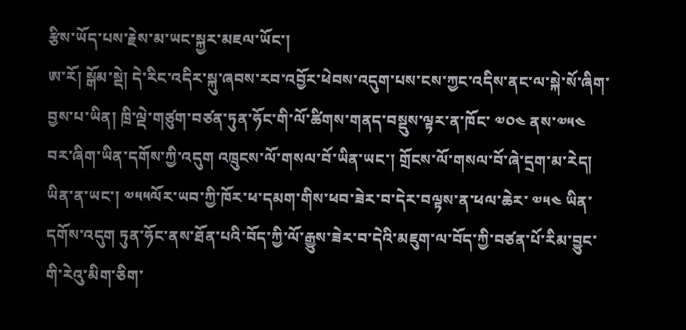རྩིས་ཡོད་པས་རྗེས་མ་ཡང་སྐྱར་མཇལ་ཡོང་།
ཨ་རོ། སྒོམ་སྡེ། དེ་རིང་འདིར་སྐུ་ཞབས་རབ་འབྱོར་ཕེབས་འདུག་པས་ངས་ཀྱང་འདིས་ནང་ལ་སྐེ་སོ་ཞིག་བྱས་པ་ཡིན། ཁྲི་ལྡེ་གཙུག་བཙན་ཏུན་ཧོང་གི་ལོ་ཚིགས་གནད་བསྡུས་ལྟར་ན་ཁོང་ ༧༠༤ ནས་༧༥༤ བར་ཞིག་ཡིན་དགོས་ཀྱི་འདུག འཁྲུངས་ལོ་གསལ་བོ་ཡིན་ཡང་། གྲོངས་ལོ་གསལ་བོ་ཞེ་དྲག་མ་རེད། ཡིན་ན་ཡང་། ༧༥༥ལོར་ཡབ་ཀྱི་ཁོར་ཕ་དམག་གིས་ཕབ་ཟེར་བ་དེར་བལྟས་ན་ཕལ་ཆེར་ ༧༥༤ ཡིན་དགོས་འདུག ཏུན་ཧོང་ནས་ཐོན་པའི་བོད་ཀྱི་ལོ་རྒྱུས་ཟེར་བ་དེའི་མཇུག་ལ་བོད་ཀྱི་བཙན་པོ་རིམ་བྱུང་གི་རེའུ་མིག་ཅིག་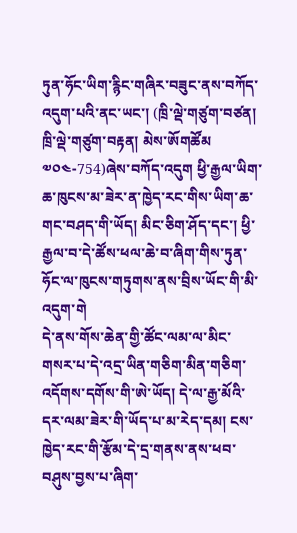ཏུན་ཧོང་ཡིག་རྙིང་གཞིར་བཟུང་ནས་བཀོད་འདུག་པའི་ནང་ཡང་། (ཁྲི་ལྡེ་གཙུག་བཙན། ཁྲི་ལྡེ་གཙུག་བརྟན། མེས་ཨོགཚོམ ༧༠༤-754)ཞེས་བཀོད་འདུག ཕྱི་རྒྱལ་ཡིག་ཆ་ཁུངས་མ་ཟེར་ན་ཁྱེད་རང་གིས་ཡིག་ཆ་གང་བཤད་གི་ཡོད། མིང་ཅིག་ཤོད་དང་། ཕྱི་རྒྱལ་བ་དེ་ཚོས་ཕལ་ཆེ་བ་ཞིག་གིས་ཏུན་ཧོང་ལ་ཁུངས་གཏུགས་ནས་བྲིས་ཡོང་གི་མི་འདུག་གེ
དེ་ནས་གོས་ཆེན་གྱི་ཚོང་ལམ་ལ་མིང་གསར་པ་དེ་འདྲ་ཡིན་གཅིག་མིན་གཅིག་འདོགས་དགོས་གི་ཨེ་ཡོད། དེ་ལ་རྒྱ་མོའི་དར་ལམ་ཟེར་གི་ཡོད་པ་མ་རེད་དམ། ངས་ཁྱེད་རང་གི་རྩོམ་དེ་དྲ་གནས་ནས་ཕབ་བཤུས་བྱས་པ་ཞིག་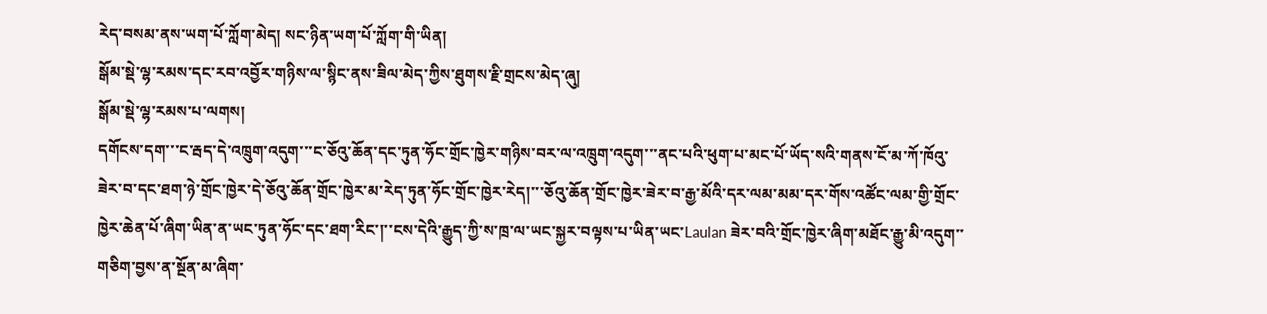རེད་བསམ་ནས་ཡག་པོ་ཀློག་མེད། སང་ཉིན་ཡག་པོ་ཀློག་གི་ཡིན།
སྒོམ་སྡེ་ལྷ་རམས་དང་རབ་འབྱོར་གཉིས་ལ་སྙིང་ནས་ཟིལ་མེད་ཀྱིས་ཐུགས་རྗི་གྲངས་མེད་ཞུ།
སྒོམ་སྡེ་ལྷ་རམས་པ་ལགས།
དགོངས་དག་་་ང་རྦད་དེ་འཁྲུག་འདུག་་་ང་ཅོའུ་ཆོན་དང་ཏུན་ཧོང་གྲོང་ཁྱེར་གཉིས་བར་ལ་འཁྲུག་འདུག་་་ནང་པའི་ཕུག་པ་མང་པོ་ཡོད་སའི་གནས་ངོ་མ་ཀོ་ཁོའུ་ཟེར་བ་དང་ཐག་ཉེ་གྲོང་ཁྱེར་དེ་ཅོའུ་ཆོན་གྲོང་ཁྱེར་མ་རེད་ཏུན་ཧོང་གྲོང་ཁྱེར་རེད།་་་ཅོའུ་ཆོན་གྲོང་ཁྱེར་ཟེར་བ་རྒྱ་མོའི་དར་ལམ་མམ་དར་གོས་འཚོང་ལམ་གྱི་གྲོང་ཁྱེར་ཆེན་པོ་ཞིག་ཡིན་ན་ཡང་ཏུན་ཧོང་དང་ཐག་རིང་།་་ངས་དེའི་རྒྱུད་ཀྱི་ས་ཁྲ་ལ་ཡང་སྐྱར་བལྟས་པ་ཡིན་ཡང་Laulan ཟེར་བའི་གྲོང་ཁྱེར་ཞིག་མཐོང་རྒྱུ་མི་འདུག་་གཅིག་བྱས་ན་སྔོན་མ་ཞིག་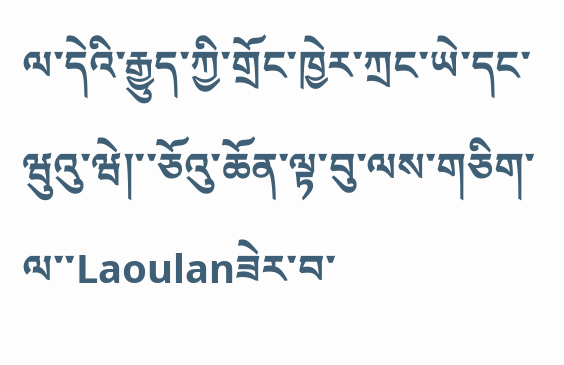ལ་དེའི་རྒྱུད་ཀྱི་གྲོང་ཁྱེར་ཀྲང་ཡེ་དང་ཝུའུ་ཝེ།་་ཅོའུ་ཆོན་ལྟ་བུ་ལས་གཅིག་ལ་་Laoulanཟེར་བ་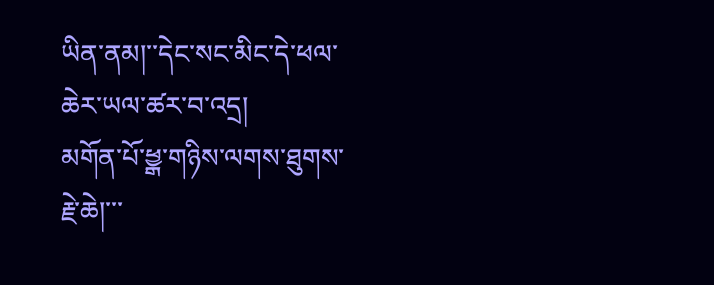ཡིན་ནམ།་་དེང་སང་མིང་དེ་ཕལ་ཆེར་ཡལ་ཚར་བ་འདྲ།
མགོན་པོ་ཕྱྒ་གཉིས་ལགས་ཐུགས་རྗེ་ཆེ།་་་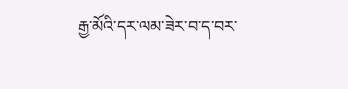རྒྱ་མོའི་དར་ལམ་ཟེར་བ་ད་བར་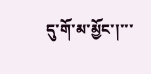དུ་གོ་མ་མྱོང་།་་་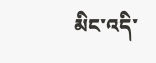མིང་འདི་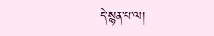དེ་སྙན་པ་ལ།